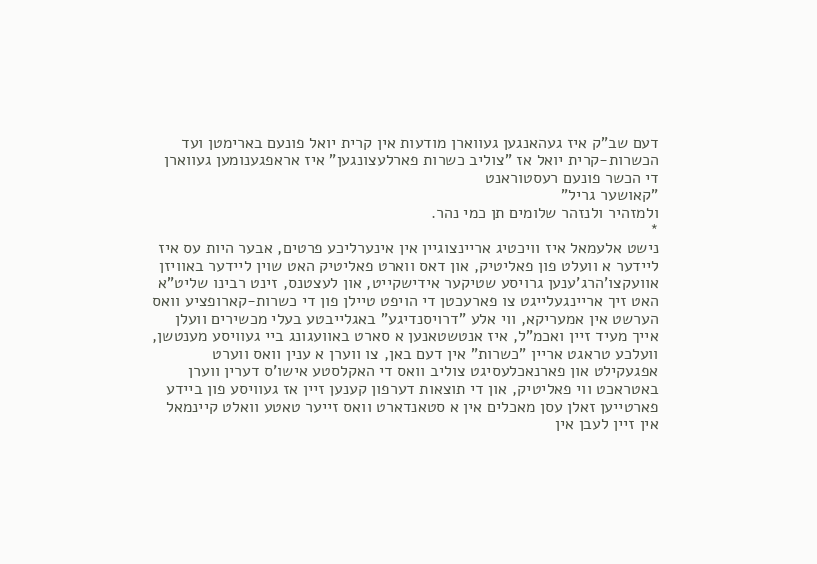דעם שב"ק איז געהאנגען געווארן מודעות אין קרית יואל פונעם בארימטן ועד הכשרות-קרית יואל אז "צוליב כשרות פארלעצונגען" איז אראפגענומען געווארן די הכשר פונעם רעסטוראנט
"קאושער גריל"
ולמזהיר ולנזהר שלומים תן כמי נהר.
*
נישט אלעמאל איז וויכטיג אריינצוגיין אין אינערליכע פרטים, אבער היות עס איז ליידער א וועלט פון פאליטיק, און דאס ווארט פאליטיק האט שוין ליידער באוויזן אוועקצו'הרג'ענען גרויסע שטיקער אידישקייט, און לעצטנס, זינט רבינו שליט"א האט זיך אריינגעלייגט צו פארעכטן די הויפט טיילן פון די כשרות-קארופציע וואס הערשט אין אמעריקא, ווי אלע "דרויסנדיגע" באגלייבטע בעלי מכשירים וועלן אייך מעיד זיין ואכמ"ל, איז אנטשטאנען א סארט באוועגונג ביי געוויסע מענטשן, וועלכע טראגט אריין "כשרות" אין דעם באן, צו ווערן א ענין וואס ווערט אפגעקילט און פארנאכלעסיגט צוליב וואס די האקלסטע אישו'ס דערין ווערן באטראכט ווי פאליטיק, און די תוצאות דערפון קענען זיין אז געוויסע פון ביידע פארטייען זאלן עסן מאכלים אין א סטאנדארט וואס זייער טאטע וואלט קיינמאל אין זיין לעבן אין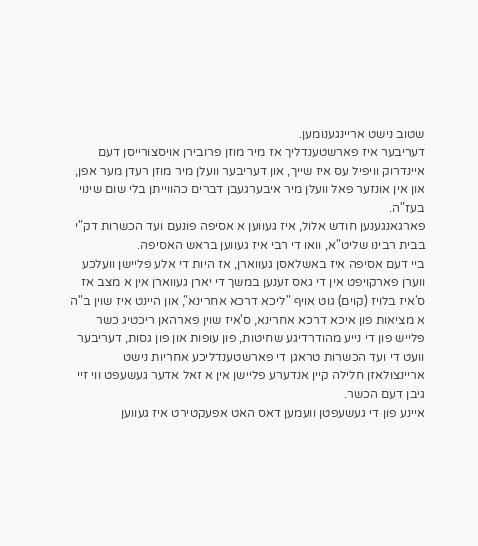שטוב נישט אריינגענומען.
דעריבער איז פארשטענדליך אז מיר מוזן פרובירן אויסצורייסן דעם איינדרוק וויפיל עס איז שייך, און דעריבער וועלן מיר מוזן רעדן מער אפן, און אין אונזער פאל וועלן מיר איבערגעבן דברים כהווייתן בלי שום שינוי בעז"ה.
פארגאנגענען חודש אלול, איז געווען א אסיפה פונעם ועד הכשרות דק"י בבית רבינו שליט"א, וואו די רבי איז געווען בראש האסיפה.
ביי דעם אסיפה איז באשלאסן געווארן, אז היות די אלע פליישן וועלכע ווערן פארקויפט אין די גאס זענען במשך די יארן געווארן אין א מצב אז ס'איז בלויז (קוים) גוט אויף "ליכא דרכא אחרינא", און היינט איז שוין ב"ה א מציאות פון איכא דרכא אחרינא, ס'איז שוין פארהאן ריכטיג כשר פלייש פון די נייע מהודרדיגע שחיטות, פון עופות און פון גסות, דעריבער וועט די ועד הכשרות טראגן די פארשטענדליכע אחריות נישט אריינצולאזן חלילה קיין אנדערע פליישן אין א זאל אדער געשעפט ווי זיי גיבן דעם הכשר.
איינע פון די געשעפטן וועמען דאס האט אפעקטירט איז געווען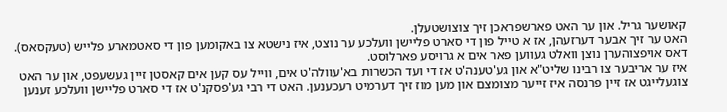קאושער גריל. און ער האט פארשפראכן זיך צוצושטעלן.
האט ער זיך אבער דערזעהן, אז א טייל פון די סארט פליישן וועלכע ער נוצט, איז נישטא צו באקומען פון די סאטמארע פלייש (טעקסאס). דאס אויפצוהערן נוצן וואלט געווען פאר אים א גרויסע פארלוסט.
איז ער אריבער צו רבינו שליט"א און גע'טענה'ט אז די ועד הכשרות בא'עוולה'ט אים, ווייל עס קען אים קאסטן זיין געשעפט, און ער האט צוגעלייגט אז זיין פרנסה איז זייער מצומצם און מען מוז זיך דערמיט רעכענען. האט די רבי גע'פסקנ'ט אז די סארט פליישן וועלכע זענען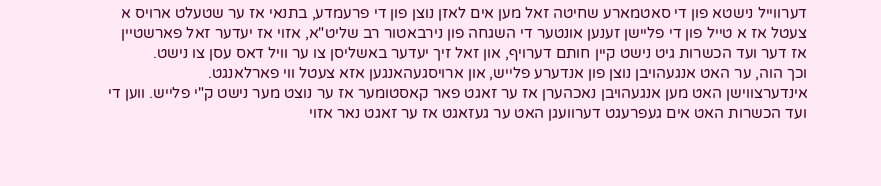דערווייל נישטא פון די סאטמארע שחיטה זאל מען אים לאזן נוצן פון די פרעמדע, בתנאי אז ער שטעלט ארויס א צעטל אז א טייל פון די פליישן זענען אונטער די השגחה פון נירבאטור רב שליט"א, אזוי אז יעדער זאל פארשטיין אז דער ועד הכשרות גיט נישט קיין חותם דערויף, און זאל זיך יעדער באשליסן צו ער וויל דאס עסן צו נישט.
וכך הוה, ער האט אנגעהויבן נוצן פון אנדערע פלייש, און ארויסגעהאנגען אזא צעטל ווי פארלאנגט.
אינדערצווישן האט מען אנגעהויבן נאכהערן אז ער זאגט פאר קאסטומער אז ער נוצט מער נישט ק"י פלייש. ווען די ועד הכשרות האט אים געפרעגט דערוועגן האט ער געזאגט אז ער זאגט נאר אזוי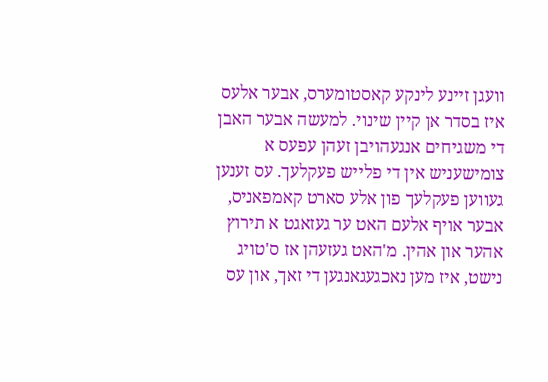וועגן זיינע לינקע קאסטומערס, אבער אלעס איז בסדר אן קיין שינוי. למעשה אבער האבן די משגיחים אנגעהויבן זעהן עפעס א צומישעניש אין די פלייש פעקלעך. עס זענען געווען פעקלעך פון אלע סארט קאמפאניס, אבער אויף אלעם האט ער געזאגט א תירוץ אהער און אהין. מ'האט געזעהן אז ס'טויג נישט, איז מען נאכגעגאנגען די זאך, און עס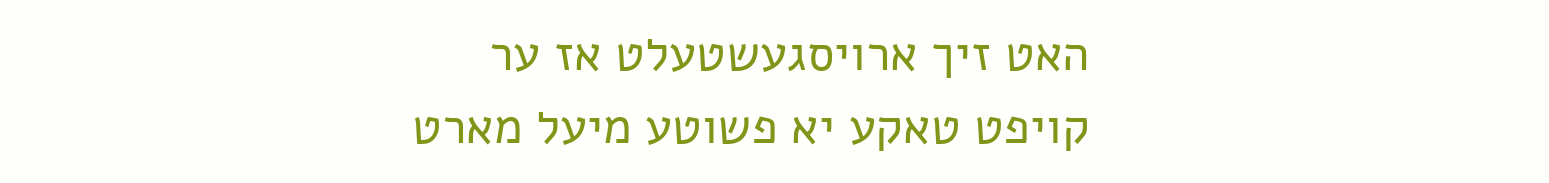האט זיך ארויסגעשטעלט אז ער קויפט טאקע יא פשוטע מיעל מארט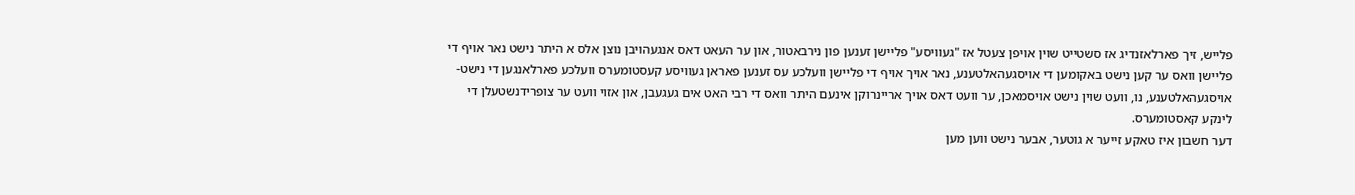פלייש, זיך פארלאזנדיג אז סשטייט שוין אויפן צעטל אז "געוויסע" פליישן זענען פון נירבאטור, און ער העאט דאס אנגעהויבן נוצן אלס א היתר נישט נאר אויף די פליישן וואס ער קען נישט באקומען די אויסגעהאלטענע, נאר אויך אויף די פליישן וועלכע עס זענען פאראן געוויסע קעסטומערס וועלכע פארלאנגען די נישט-אויסגעהאלטענע, נו, וועט שוין נישט אויסמאכן, ער וועט דאס אויך אריינרוקן אינעם היתר וואס די רבי האט אים געגעבן, און אזוי וועט ער צופרידנשטעלן די לינקע קאסטומערס.
דער חשבון איז טאקע זייער א גוטער, אבער נישט ווען מען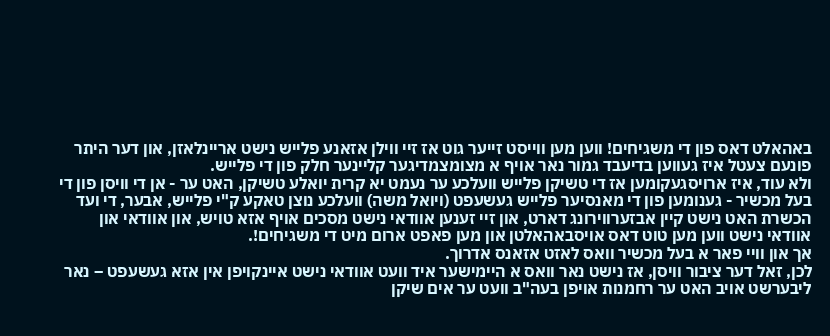באהאלט דאס פון די משגיחים! ווען מען ווייסט זייער גוט אז זיי ווילן אזאנע פלייש נישט אריינלאזן, און דער היתר פונעם צעטל איז געווען בדיעבד גמור נאר אויף א מצומצמדיגער קליינער חלק פון די פלייש.
ולא עוד, איז ארויסגעקומען אז די טשיקן פלייש וועלכע ער נעמט יא קרית יואלע טשיקן, האט ער - אן די וויסן פון די בעל מכשיר - גענומען פון די מאנסיער פלייש געשעפט (ויואל משה) וועלכע נוצן טאקע ק"י פלייש, אבער, די ועד הכשרת האט נישט קיין אבזערווירונג דארט, און זיי זענען אוודאי נישט מסכים אויף אזא טויש, און אוודאי און אוודאי נישט ווען מען טוט דאס אויסבאהאלטן און מען פאפט ארום מיט די משגיחים!.
אך און וויי פאר א בעל מכשיר וואס לאזט אזאנס אדרוך.
לכן, זאל דער ציבור וויסן, אז נישט נאר וואס א היימישער איד וועט אוודאי נישט איינקויפן אין אזא געשעפט – נאר ליבערשט אויב האט ער רחמנות אויפן בעה"ב וועט ער אים שיקן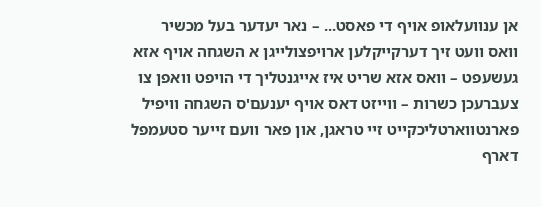אן ענוועלאופ אויף די פאסט... – נאר יעדער בעל מכשיר וואס וועט זיך דערקייקלען ארויפצולייגן א השגחה אויף אזא געשעפט – וואס אזא שריט איז אייגנטליך די הויפט וואפן צו צעברעכן כשרות – ווייזט דאס אויף יענעם'ס השגחה וויפיל פארנטווארטליכקייט זיי טראגן, און פאר וועם זייער סטעמפל דארף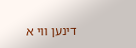דינען ווי א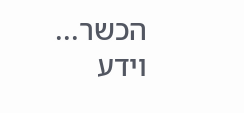הכשר... וידע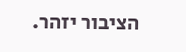הציבור יזהר.